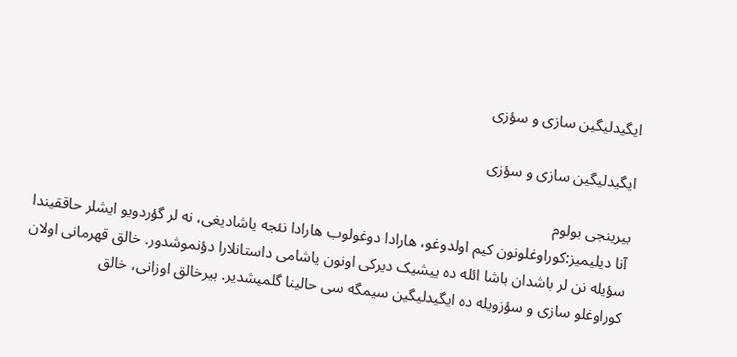ایگیدلیگین سازی و سؤزی

ایگیدلیگین سازی و سؤزی

بیرینجی بولوم
آنا دیلیمیز:کوراوغلونون کیم اولدوغو، هارادا دوغولوب هارادا نئجه یاشادیغی، نه لر گؤردویو ایشلر حاققیندا سؤیله نن لر باشدان باشا ائله ده ییشیک دیرکی اونون یاشامی داستانلارا دؤنموشدور. خالق قهرمانی اولان کوراوغلو سازی و سؤزویله ده ایگیدلیگین سیمگه سی حالینا گلمیشدیر. بیرخالق اوزانی، خالق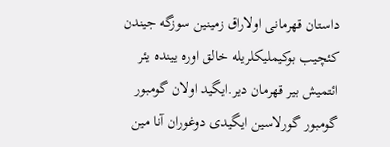داستان قهرمانی اولاراق زمینین سوزگه جیندن کئچیب بوکیملیکلریله خالق اوره یینده یئر ائتمیش بیر قهرمان دیر.ایگید اولان گومبور گومبور گورلاسین ایگیدی دوغوران آنا مین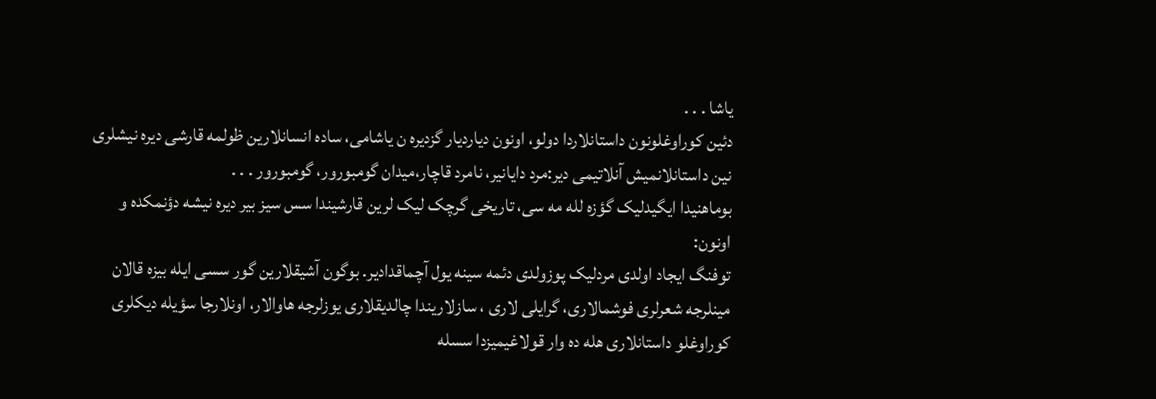یاشا . . .
دئین کوراوغلونون داستانلاردا دولو، اونون دیاردیار گزدیره ن یاشامی، ساده انسانلارین ظولمه قارشی دیره نیشلری نین داستانلانمیش آنلاتیمی دیر:مرد دایانیر، نامرد قاچار،میدان گومبورور، گومبورور . . .
بوماهنیدا ایگیدلیک گؤزه لله مه سی، تاریخی گرچک لیک لرین قارشیندا سس سیز بیر دیره نیشه دؤنمکده و اونون:
توفنگ ایجاد اولدی مردلیک پوزولدی دئمه سینه یول آچماقدادیر. بوگون آشیقلارین گور سسی ایله بیزه قالان مینلرجه شعرلری فوشمالاری، گرایلی لاری ، سازلاریندا چالدیقلاری یوزلرجه هاوالار، اونلارجا سؤیله دیکلری کوراوغلو داستانلاری هله ده وار قولاغیمیزدا سسله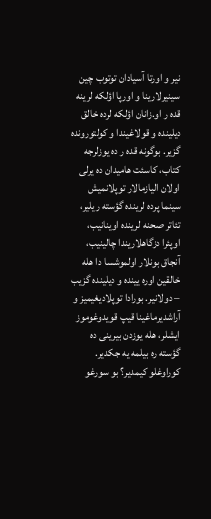نیر و اورتا آسیادان توتوب چین سینیرلارینا و اورپا اؤلکه لرینه قده ر او.زانان اؤلکه لرده خالق دیلینده و قولاغیندا و کولتورونده گزیر. بوگونه قده ر ده یوزلرجه کتاب، کاسئت هامیدان ده یرلی اولان الیازمالار توپلانمیش سینما پرده لرینده گؤسته ریلیر، تئاتر صحنه لرینده اوینانیب، اوپئرا دزگاهلاریندا چالینیب، آنجاق بونلار اولموشسا دا هله خالقین اوره یینده و دیلینده گزیب – دولانیر. بورادا توپلادیغیمیز و آراشدیرماغینا قیپ قویدوغوموز ایشلر، هله یوزدن بیرینی ده گؤسته ره بیلمه یه جکدیر.
کوراوغلو کیمدیر؟ بو سورغو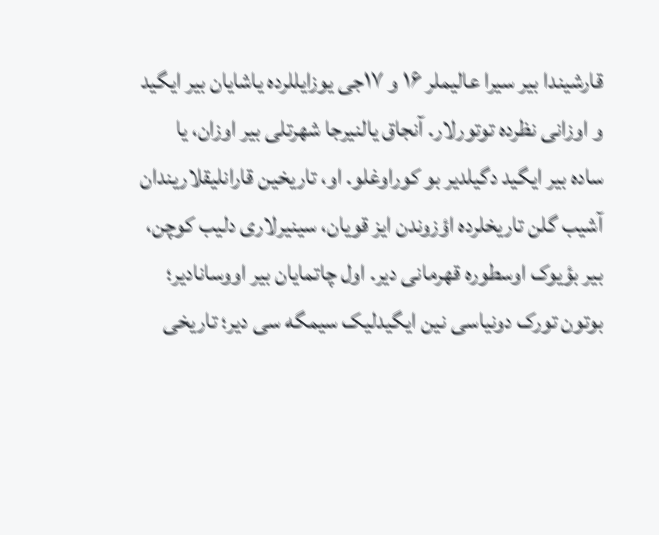قارشیندا بیر سیرا عالیملر ۱۶ و ۱۷جی یوزایللرده یاشایان بیر ایگید و اوزانی نظرده توتورلار. آنجاق یالنیرجا شهرتلی بیر اوزان، یا ساده بیر ایگید دگیلدیر بو کوراوغلو. او، تاریخین قارانلیقلاریندان آشیب گلن تاریخلرده اؤزوندن ایز قویان، سینیرلاری دلیب کوچن، بیر بؤیوک اوسطوره قهرمانی دیر. اول چاتمایان بیر اووسانادیر؛ بوتون تورک دونیاسی نین ایگیدلیک سیمگه سی دیر؛ تاریخی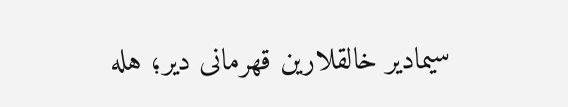سیمادیر خالقلارین قهرمانی دیر؛ هله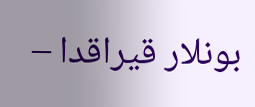بونلار قیراقدا –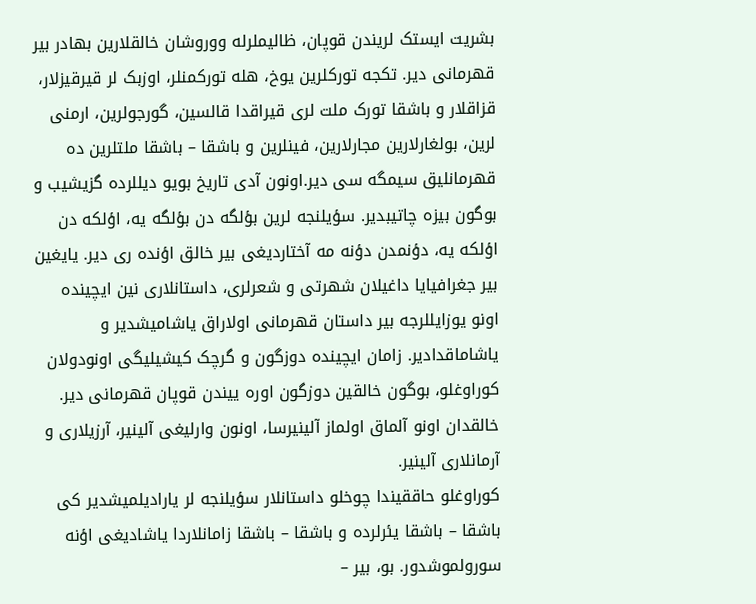بشریت ایستک لریندن قوپان، ظالیملرله ووروشان خالقلارین بهادر بیر قهرمانی دیر. تکجه تورکلرین یوخ، هله تورکمنلر، اوزبک لر قیرقیزلار، قزاقلار و باشقا تورک ملت لری قیراقدا قالسین، گورجولرین، ارمنی لرین، بولغارلارین مجارلارین، فینلرین و باشقا – باشقا ملتلرین ده قهرمانلیق سیمگه سی دیر.اونون آدی تاریخ بویو دیللرده گزیشیب و بوگون بیزه چاتیبدیر. سؤیلنجه لرین بؤلگه دن بؤلگه یه، اؤلکه دن اؤلکه یه، دؤنمدن دؤنه مه آختاردیغی بیر خالق اؤنده ری دیر. یایغین بیر جغرافیایا داغیلان شهرتی و شعرلری، داستانلاری نین ایچینده اونو یوزایللرجه بیر داستان قهرمانی اولاراق یاشامیشدیر و یاشاماقدادیر. زامان ایچینده دوزگون و گرچک کیشیلیگی اونودولان کوراوغلو، بوگون خالقین دوزگون اوره ییندن قوپان قهرمانی دیر. خالقدان اونو آلماق اولماز آلینیرسا، اونون وارلیغی آلینیر، آرزیلاری و آرمانلاری آلینیر.
کوراوغلو حاققیندا چوخلو داستانلار سؤیلنجه لر یارادیلمیشدیر کی باشقا – باشقا یئرلرده و باشقا – باشقا زامانلاردا یاشادیغی اؤنه سورولموشدور. بو، بیر –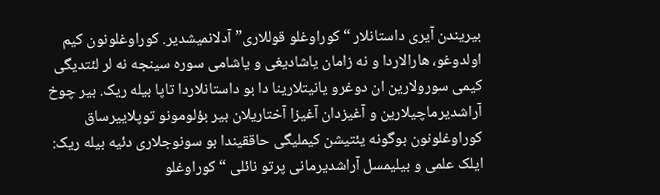بیریندن آیری داستانلار “کوراوغلو قوللاری” آدلانمیشدیر. کوراوغلونون کیم اولدوغو، هارالاردا و نه زامان یاشادیغی و یاشامی سوره سینجه نه لر لئتدیگی کیمی سورولارین ان دوغرو یانیتلارینا دا بو داستانلاردا تاپا بیله ریک. بیر چوخ آراشدیرماچیلارین و آغیزدان آغیزا آختاریلان بیر بؤلومونو توپلاییرساق کوراوغلونون بوگونه یئتیشن کیملیگی حاققیندا بو سونوجلاری دئیه بیله ریک:
ایلک علمی و بیلیمسل آراشدیرمانی پرتو نائلی “کوراوغلو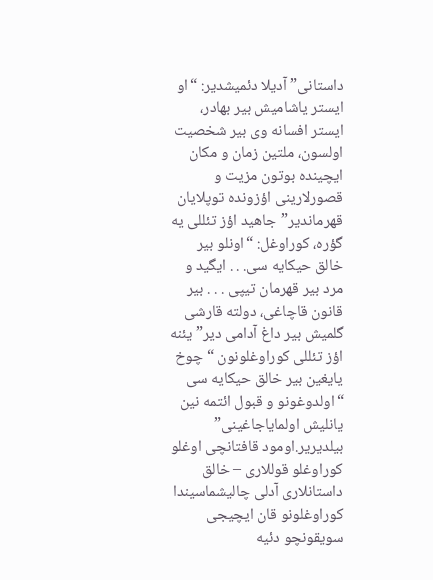داستانی” آدیلا دئمیشدیر: “او ایستر یاشامیش بیر بهادر، ایستر افسانه وی بیر شخصیت اولسون، ملتین زمان و مکان ایچینده بوتون مزیت و قصورلارینی اؤزونده توپلایان قهرماندیر”جاهید اؤز تئللی یه گؤره، کوراوغل: “اونلو بیر خالق حیکایه سی. . . ایگید و مرد بیر قهرمان تیپی . . . بیر قانون قاچاغی، دولته قارشی گلمیش بیر داغ آدامی دیر” یئنه اؤز تئللی کوراوغلونون “چوخ یایغین بیر خالق حیکایه سی “اولدوغونو و قبول ائتمه نین یانلیش اولمایاجاغینی” بیلدیریر.اومود قافتانچی اوغلو کوراوغلو قوللاری – خالق داستانلاری آدلی چالیشماسیندا کوراوغلونو قان ایچیجی سویقونچو دئیه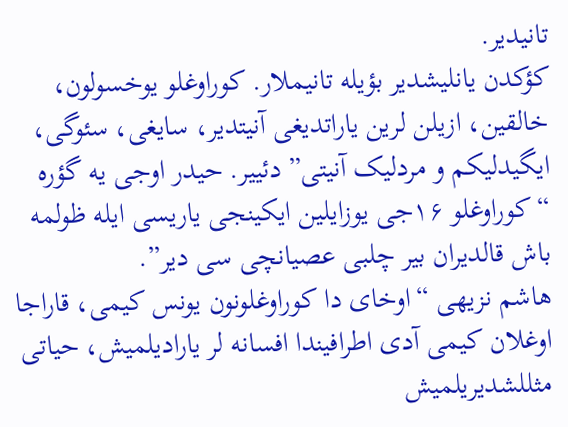تانیدیر.
کؤکدن یانلیشدیر بؤیله تانیملار. کوراوغلو یوخسولون، خالقین، ازیلن لرین یاراتدیغی آنیتدیر، سایغی، سئوگی، ایگیدلیکم و مردلیک آنیتی” دئییر. حیدر اوجی یه گؤره “کوراوغلو ۱۶جی یوزایلین ایکینجی یاریسی ایله ظولمه باش قالدیران بیر چلبی عصیانچی سی دیر”.
هاشم نزیهی “اوخای دا کوراوغلونون یونس کیمی، قاراجا اوغلان کیمی آدی اطرافیندا افسانه لر یارادیلمیش، حیاتی مثللشدیریلمیش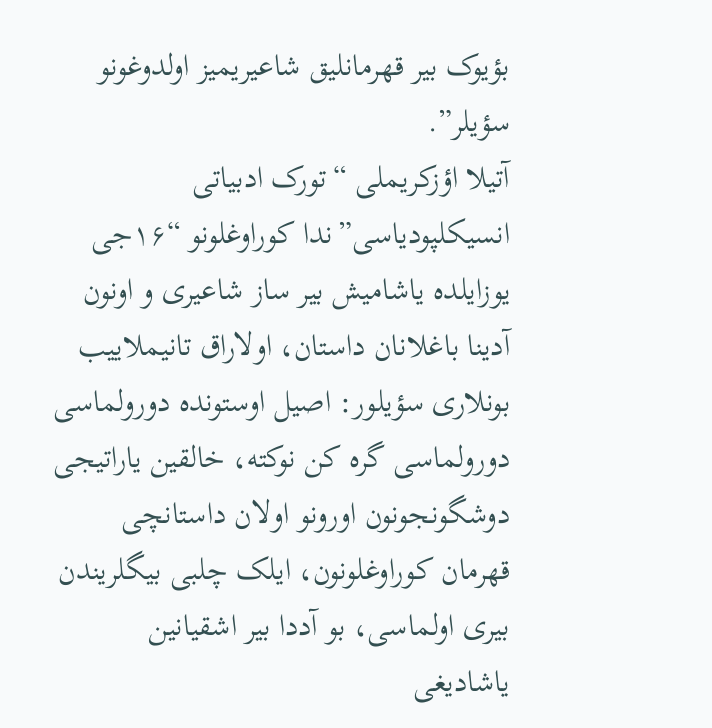بؤیوک بیر قهرمانلیق شاعیریمیز اولدوغونو سؤیلر”.
آتیلا اؤزکریملی “تورک ادبیاتی انسیکلپودیاسی”ندا کوراوغلونو “۱۶جی یوزایلده یاشامیش بیر ساز شاعیری و اونون آدینا باغلانان داستان، اولاراق تانیملاییب بونلاری سؤیلور: اصیل اوستونده دورولماسی دورولماسی گره کن نوکته، خالقین یاراتیجی دوشگونجونون اورونو اولان داستانچی قهرمان کوراوغلونون، ایلک چلبی بیگلریندن بیری اولماسی، بو آددا بیر اشقیانین یاشادیغی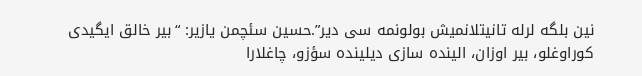نین بلگه لرله تانیتلانمیش بولونمه سی دیر”.حسین سئچمن یازیر: “بیر خالق ایگیدی کوراوغلو، بیر اوزان، الینده سازی دیلینده سؤزو، چاغلارا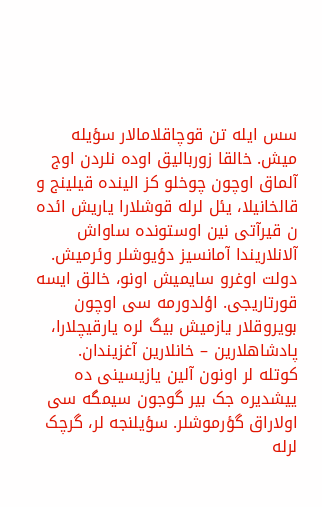سس ایله تن قوچاقلامالار سؤیله میش. خالقا زوربالیق اوده نلردن اوج آلماق اوچون چوخلو کز الینده قیلینج و قالخانیلا، یئل لرله قوشلارا یاریش ائده ن قیرآتی نین اوستونده ساواش آلانلاریندا آمانسیز دؤیوشلر وئرمیش. دولت اوغرو سایمیش اونو، خالق ایسه قورتاریجی. اؤلدورمه سی اوچون بویروقلار یازمیش بیگ لره یارقیچلارا، پادشاهلارین – خانلارین آغزیندان.
کوتله لر اونون آلین یازیسینی ده ییشدیره جک بیر گوجون سیمگه سی اولاراق گؤرموشلر. سؤیلنجه لر، گرچک لرله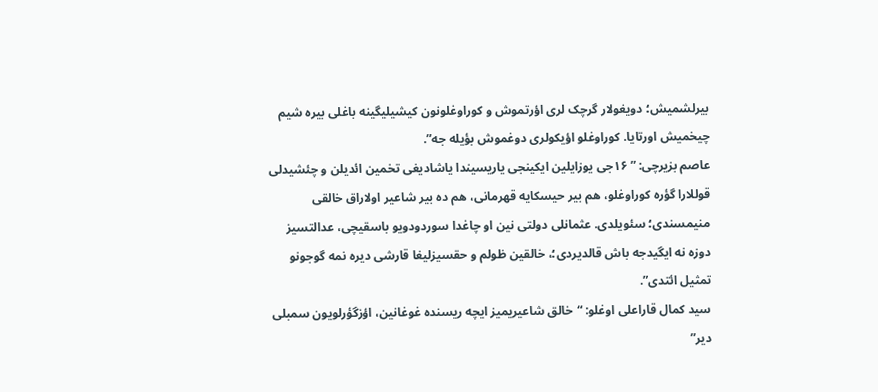بیرلشمیش؛ دویغولار گرچک لری اؤرتموش و کوراوغلونون کیشیلیگینه باغلی بیره شیم چیخمیش اورتایا. کوراوغلو اؤیکولری دوغموش بؤیله جه”.
عاصم بزیرچی: ” ۱۶جی یوزایلین ایکینجی یاریسیندا یاشادیغی تخمین ائدیلن و چئشیدلی قوللارا گؤره کوراوغلو، هم بیر حیسکایه قهرمانی، هم ده بیر شاعیر اولاراق خالقی منیمسندی؛ سئویلدی. عثمانلی دولتی نین او چاغدا سوردودویو باسقیچی، عدالتسیز دوزه نه ایگیدجه باش قالدیردی؛، خالقین ظولم و حقسیزلیغا قارشی دیره نمه گوجونو تمثیل ائتدی”.
سید کمال قاراعلی اوغلو: “خالق شاعیریمیز ایچه ریسنده غوغانین، اؤزگؤرلویون سمبلی دیر”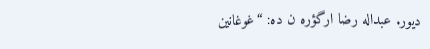دیور. عبداله رضا ارگؤره ن ده: “غوغانین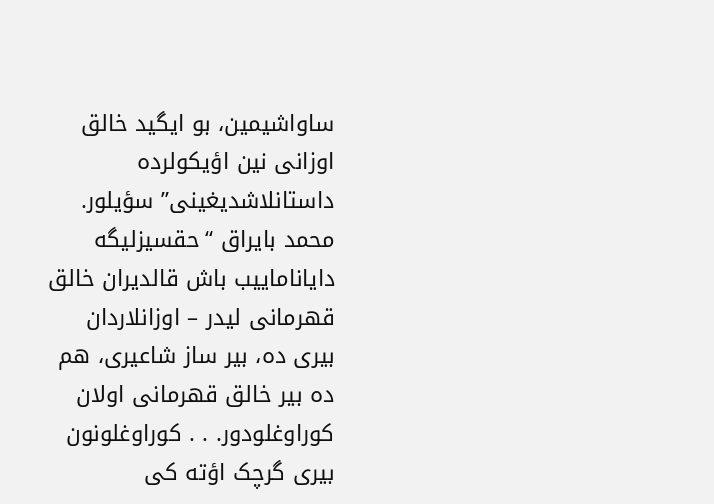ساواشیمین، بو ایگید خالق اوزانی نین اؤیکولرده داستانلاشدیغینی” سؤیلور. محمد بایراق “حقسیزلیگه دایاناماییب باش قالدیران خالق قهرمانی لیدر – اوزانلاردان بیری ده، بیر ساز شاعیری، هم ده بیر خالق قهرمانی اولان کوراوغلودور. . . کوراوغلونون بیری گرچک اؤته کی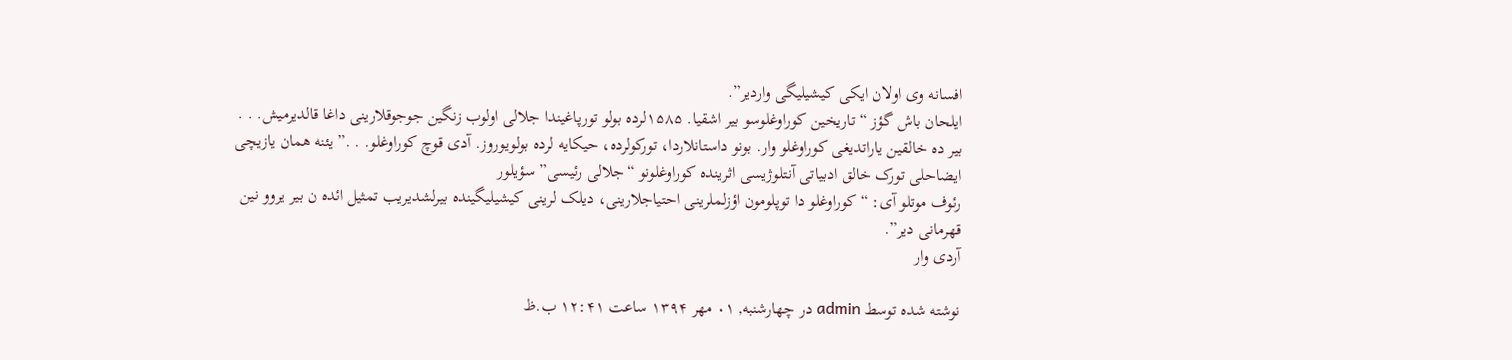افسانه وی اولان ایکی کیشیلیگی واردیر”.
ایلحان باش گؤز “تاریخین کوراوغلوسو بیر اشقیا. ۱۵۸۵لرده بولو تورپاغیندا جلالی اولوب زنگین جوجوقلارینی داغا قالدیرمیش. . . بیر ده خالقین یاراتدیغی کوراوغلو وار. بونو داستانلاردا، تورکولرده، حیکایه لرده بولویوروز. آدی قوچ کوراوغلو. . .” یئنه همان یازیچی ایضاحلی تورک خالق ادبیاتی آنتلوژیسی اثرینده کوراوغلونو “جلالی رئیسی” سؤیلور
رئوف موتلو آی: “کوراوغلو دا توپلومون اؤزلملرینی احتیاجلارینی، دیلک لرینی کیشیلیگینده بیرلشدیریب تمثیل ائده ن بیر یروو نین قهرمانی دیر”.
آردی وار

نوشته شده توسط admin در چهارشنبه, ۰۱ مهر ۱۳۹۴ ساعت ۱۲:۴۱ ب.ظ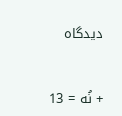دیدگاه


+ نُه = 13